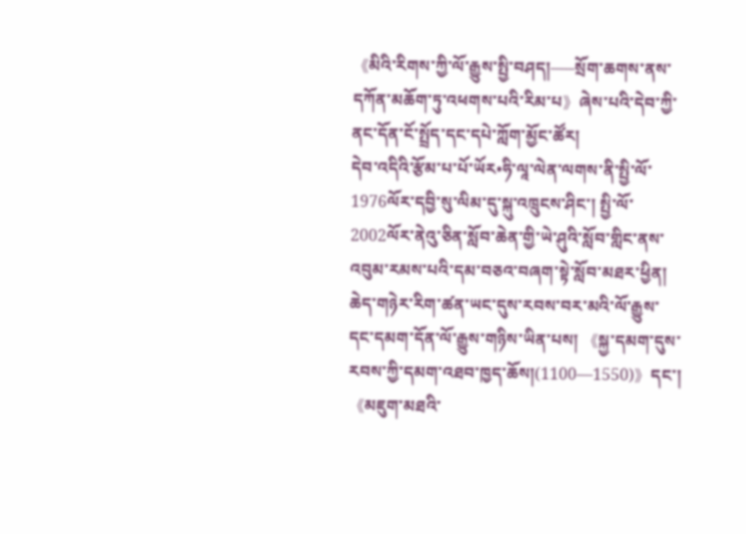《མིའི་རིགས་ཀྱི་ལོ་རྒྱུས་སྤྱི་བཤད།—–སྲོག་ཆགས་ནས་དཀོན་མཆོག་ཏུ་འཕགས་པའི་རིམ་པ》ཞེས་པའི་དེབ་ཀྱི་ནང་དོན་ངོ་སྤྲོད་དང་དཔེ་ཀློག་མྱོང་ཚོར།
དེབ་འདིའི་རྩོམ་པ་པོ་ཡོར•ཧི་ལཱ་ལེན་ལགས་ནི་སྤྱི་ལོ་1976ལོར་དབྱི་སུ་ལིམ་དུ་སྐུ་འཁྲུངས་ཤིང་། སྤྱི་ལོ་2002ལོར་ནེའུ་ཅིན་སློབ་ཆེན་གྱི་ཡེ་ཤུའི་སློབ་གླིང་ནས་འབུམ་རམས་པའི་དམ་བཅའ་བཞག་སྟེ་སློབ་མཐར་ཕྱིན། ཆེད་གཉེར་རིག་ཚན་ཡང་དུས་རབས་བར་མའི་ལོ་རྒྱུས་དང་དམག་དོན་ལོ་རྒྱུས་གཉིས་ཡིན་པས། 《སྐྱ་དམག་དུས་རབས་ཀྱི་དམག་འཐབ་ཁྱད་ཆོས།(1100—1550)》དང་། 《མཇུག་མཐའི་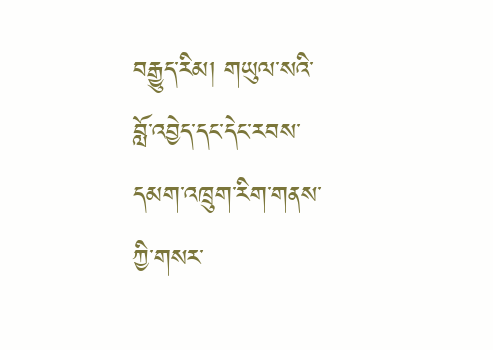བརྒྱུད་རིམ། གཡུལ་སའི་བློ་འབྱེད་དང་དེང་རབས་དམག་འཁྲུག་རིག་གནས་ཀྱི་གསར་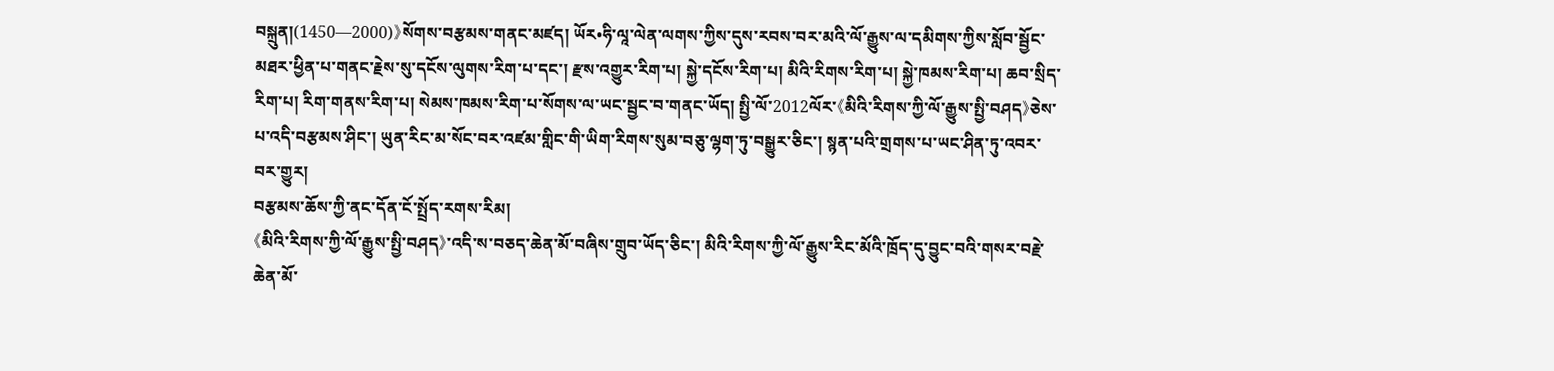བསྐྲུན།(1450—2000)》སོགས་བརྩམས་གནང་མཛད། ཡོར•ཧི་ལཱ་ལེན་ལགས་ཀྱིས་དུས་རབས་བར་མའི་ལོ་རྒྱུས་ལ་དམིགས་ཀྱིས་སློབ་སྦྱོང་མཐར་ཕྱིན་པ་གནང་རྗེས་སུ་དངོས་ལུགས་རིག་པ་དང་། རྫས་འགྱུར་རིག་པ། སྐྱེ་དངོས་རིག་པ། མིའི་རིགས་རིག་པ། སྐྱེ་ཁམས་རིག་པ། ཆབ་སྲིད་རིག་པ། རིག་གནས་རིག་པ། སེམས་ཁམས་རིག་པ་སོགས་ལ་ཡང་སྦྱང་བ་གནང་ཡོད། སྤྱི་ལོ་2012ལོར་《མིའི་རིགས་ཀྱི་ལོ་རྒྱུས་སྤྱི་བཤད》ཅེས་པ་འདི་བརྩམས་ཤིང་། ཡུན་རིང་མ་སོང་བར་འཛམ་གླིང་གི་ཡིག་རིགས་སུམ་བཅུ་ལྷག་ཏུ་བསྒྱུར་ཅིང་། སྙན་པའི་གྲགས་པ་ཡང་ཤིན་ཏུ་འབར་བར་གྱུར།
བརྩམས་ཆོས་ཀྱི་ནང་དོན་ངོ་སྤྲོད་རགས་རིམ།
《མིའི་རིགས་ཀྱི་ལོ་རྒྱུས་སྤྱི་བཤད》་འདི་ས་བཅད་ཆེན་མོ་བཞིས་གྲུབ་ཡོད་ཅིང་། མིའི་རིགས་ཀྱི་ལོ་རྒྱུས་རིང་མོའི་ཁྲོད་དུ་བྱུང་བའི་གསར་བརྗེ་ཆེན་མོ་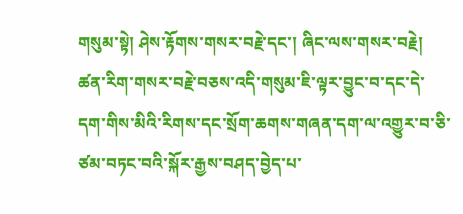གསུམ་སྟེ། ཤེས་རྟོགས་གསར་བརྗེ་དང་། ཞིང་ལས་གསར་བརྗེ། ཚན་རིག་གསར་བརྗེ་བཅས་འདི་གསུམ་ཇི་ལྟར་བྱུང་བ་དང་དེ་དག་གིས་མིའི་རིགས་དང་སྲོག་ཆགས་གཞན་དག་ལ་འགྱུར་བ་ཅི་ཙམ་བཏང་བའི་སྐོར་རྒྱས་བཤད་བྱེད་པ་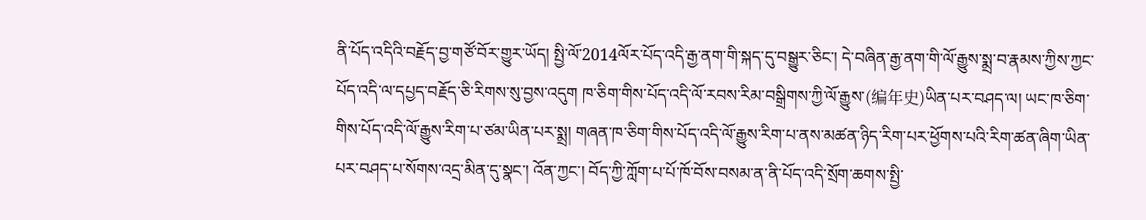ནི་པོད་འདིའི་བརྗོད་བྱ་གཙོ་བོར་གྱུར་ཡོད། སྤྱི་ལོ་2014ལོར་པོད་འདི་རྒྱ་ནག་གི་སྐད་དུ་བསྒྱུར་ཅིང་། དེ་བཞིན་རྒྱ་ནག་གི་ལོ་རྒྱུས་སྨྲ་བ་རྣམས་ཀྱིས་ཀྱང་པོད་འདི་ལ་དཔྱད་བརྗོད་ཅི་རིགས་སུ་བྱས་འདུག ཁ་ཅིག་གིས་པོད་འདི་ལོ་རབས་རིམ་བསྒྲིགས་ཀྱི་ལོ་རྒྱུས་(编年史)ཡིན་པར་བཤད་ལ། ཡང་ཁ་ཅིག་གིས་པོད་འདི་ལོ་རྒྱུས་རིག་པ་ཙམ་ཡིན་པར་སྨྲ། གཞན་ཁ་ཅིག་གིས་པོད་འདི་ལོ་རྒྱུས་རིག་པ་ནས་མཚན་ཉིད་རིག་པར་ཕྱོགས་པའི་རིག་ཚན་ཞིག་ཡིན་པར་བཤད་པ་སོགས་འདྲ་མིན་དུ་སྣང་། འོན་ཀྱང་། བོད་ཀྱི་ཀློག་པ་པོ་ཁོ་བོས་བསམ་ན་ནི་པོད་འདི་སྲོག་ཆགས་སྤྱི་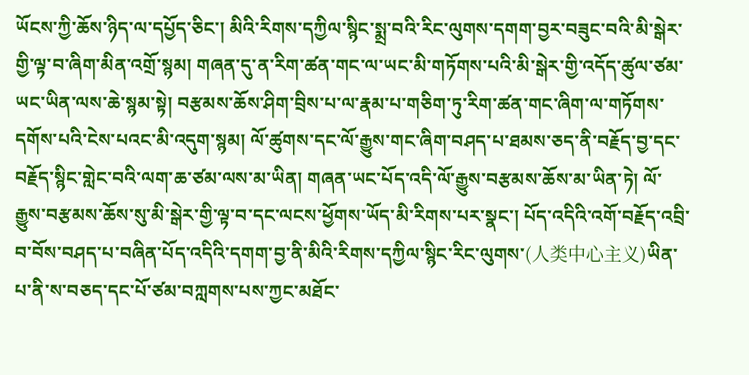ཡོངས་ཀྱི་ཆོས་ཉིད་ལ་དཔྱོད་ཅིང་། མིའི་རིགས་དཀྱིལ་སྙིང་སྨྲ་བའི་རིང་ལུགས་དགག་བྱར་བཟུང་བའི་མི་སྒེར་གྱི་ལྟ་བ་ཞིག་མིན་འགྲོ་སྙམ། གཞན་དུ་ན་རིག་ཚན་གང་ལ་ཡང་མི་གཏོགས་པའི་མི་སྒེར་གྱི་འདོད་ཚུལ་ཙམ་ཡང་ཡིན་ལས་ཆེ་སྙམ་སྟེ། བརྩམས་ཆོས་ཤིག་བྲིས་པ་ལ་རྣམ་པ་གཅིག་ཏུ་རིག་ཚན་གང་ཞིག་ལ་གཏོགས་དགོས་པའི་ངེས་པའང་མི་འདུག་སྙམ། ལོ་ཚུགས་དང་ལོ་རྒྱུས་གང་ཞིག་བཤད་པ་ཐམས་ཅད་ནི་བརྗོད་བྱ་དང་བརྗོད་སྙིང་གླེང་བའི་ལག་ཆ་ཙམ་ལས་མ་ཡིན། གཞན་ཡང་པོད་འདི་ལོ་རྒྱུས་བརྩམས་ཆོས་མ་ཡིན་ཏེ། ལོ་རྒྱུས་བརྩམས་ཆོས་སུ་མི་སྒེར་གྱི་ལྟ་བ་དང་ལངས་ཕྱོགས་ཡོད་མི་རིགས་པར་སྣང་། པོད་འདིའི་འགོ་བརྗོད་འབྲི་བ་བོས་བཤད་པ་བཞིན་པོད་འདིའི་དགག་བྱ་ནི་མིའི་རིགས་དཀྱིལ་སྙིང་རིང་ལུགས་(人类中心主义)ཡིན་པ་ནི་ས་བཅད་དང་པོ་ཙམ་བཀླགས་པས་ཀྱང་མཐོང་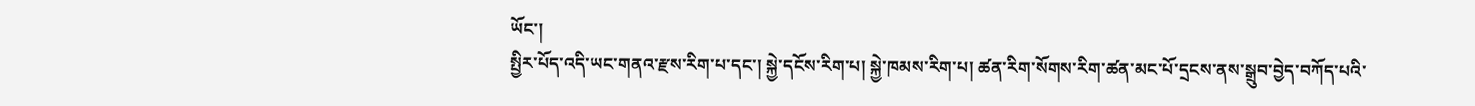ཡོང་།
སྤྱིར་པོད་འདི་ཡང་གནའ་རྫས་རིག་པ་དང་། སྐྱེ་དངོས་རིག་པ། སྐྱེ་ཁམས་རིག་པ། ཚན་རིག་སོགས་རིག་ཚན་མང་པོ་དྲངས་ནས་སྒྲུབ་བྱེད་བཀོད་པའི་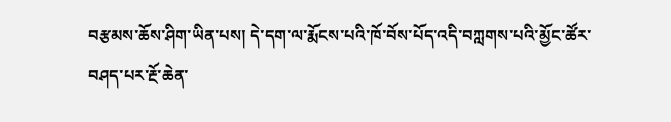བརྩམས་ཆོས་ཤིག་ཡིན་པས། དེ་དག་ལ་རྨོངས་པའི་ཁོ་བོས་པོད་འདི་བཀླགས་པའི་མྱོང་ཚོར་བཤད་པར་རྔོ་ཆེན་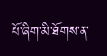པོ་ཞིག་མི་ཐོགས་ན་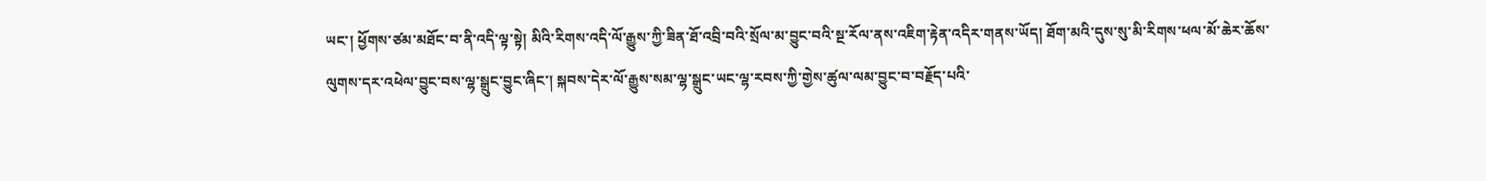ཡང་། ཕྱོགས་ཙམ་མཐོང་བ་ནི་འདི་ལྟ་སྟེ། མིའི་རིགས་འདི་ལོ་རྒྱུས་ཀྱི་ཟིན་ཐོ་འབྲི་བའི་སྲོལ་མ་བྱུང་བའི་སྔ་རོལ་ནས་འཇིག་རྟེན་འདིར་གནས་ཡོད། ཐོག་མའི་དུས་སུ་མི་རིགས་ཕལ་མོ་ཆེར་ཆོས་ལུགས་དར་འཕེལ་བྱུང་བས་ལྷ་སྒྲུང་བྱུང་ཞིང་། སྐབས་དེར་ལོ་རྒྱུས་སམ་ལྷ་སྒྲུང་ཡང་ལྷ་རབས་ཀྱི་གྱེས་ཚུལ་ལམ་བྱུང་བ་བརྗོད་པའི་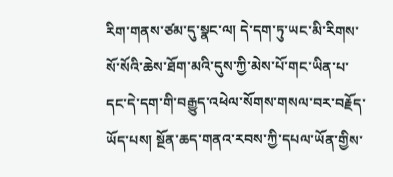རིག་གནས་ཙམ་དུ་སྣང་ལ། དེ་དག་ཏུ་ཡང་མི་རིགས་སོ་སོའི་ཆེས་ཐོག་མའི་དུས་ཀྱི་མེས་པོ་གང་ཡིན་པ་དང་དེ་དག་གི་བརྒྱུད་འཕེལ་སོགས་གསལ་བར་བརྗོད་ཡོད་པས། སྔོན་ཆད་གནའ་རབས་ཀྱི་དཔལ་ཡོན་གྱིས་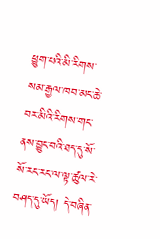ཕྱུག་པའི་མི་རིགས་སམ་རྒྱལ་ཁབ་མང་ཆེ་བར་མིའི་རིགས་གང་ནས་བྱུང་བའི་ཐད་དུ་སོ་སོ་རང་རང་ལ་ལྟ་ཚུལ་རེ་བཤད་དུ་ཡོད། དེ་བཞིན་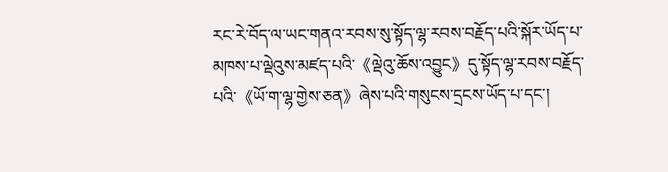རང་རེ་བོད་ལ་ཡང་གནའ་རབས་སུ་སྟོད་ལྷ་རབས་བརྗོད་པའི་སྐོར་ཡོད་པ་མཁས་པ་ལྡེའུས་མཛད་པའི་《ལྡེའུ་ཆོས་འབྱུང》དུ་སྟོད་ལྷ་རབས་བརྗོད་པའི་《ཡོ་ག་ལྷ་གྱེས་ཅན》ཞེས་པའི་གསུངས་དྲངས་ཡོད་པ་དང་།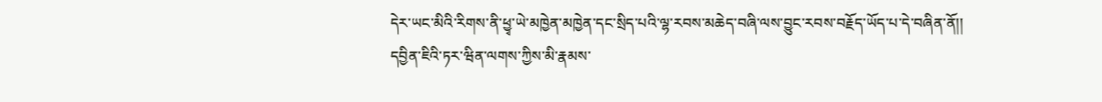དེར་ཡང་མིའི་རིགས་ནི་ཕྱྭ་ཡེ་མཁྱེན་མཁྱེན་དང་སྲིད་པའི་ལྷ་རབས་མཆེད་བཞི་ལས་བྱུང་རབས་བརྗོད་ཡོད་པ་དེ་བཞིན་ནོ།།
དབྱིན་ཇིའི་ཏར་ཝིན་ལགས་ཀྱིས་མི་རྣམས་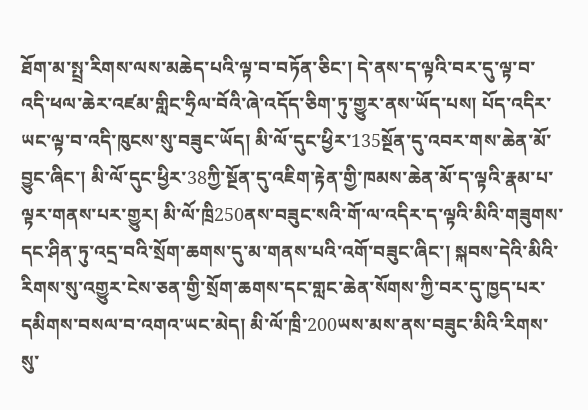ཐོག་མ་སྤྲ་རིགས་ལས་མཆེད་པའི་ལྟ་བ་བཏོན་ཅིང་། དེ་ནས་ད་ལྟའི་བར་དུ་ལྟ་བ་འདི་ཕལ་ཆེར་འཛམ་གླིང་ཧྲིལ་བོའི་ཞེ་འདོད་ཅིག་ཏུ་གྱུར་ནས་ཡོད་པས། པོད་འདིར་ཡང་ལྟ་བ་འདི་ཁུངས་སུ་བཟུང་ཡོད། མི་ལོ་དུང་ཕྱིར་135སྔོན་དུ་འབར་གས་ཆེན་མོ་བྱུང་ཞིང་། མི་ལོ་དུང་ཕྱིར་38ཀྱི་སྔོན་དུ་འཇིག་རྟེན་གྱི་ཁམས་ཆེན་མོ་ད་ལྟའི་རྣམ་པ་ལྟར་གནས་པར་གྱུར། མི་ལོ་ཁྲི250ནས་བཟུང་སའི་གོ་ལ་འདིར་ད་ལྟའི་མིའི་གཟུགས་དང་ཤིན་ཏུ་འདྲ་བའི་སྲོག་ཆགས་དུ་མ་གནས་པའི་འགོ་བཟུང་ཞིང་། སྐབས་དེའི་མིའི་རིགས་སུ་འགྱུར་ངེས་ཅན་གྱི་སྲོག་ཆགས་དང་གླང་ཆེན་སོགས་ཀྱི་བར་དུ་ཁྱད་པར་དམིགས་བསལ་བ་འགའ་ཡང་མེད། མི་ལོ་ཁྲི་200ཡས་མས་ནས་བཟུང་མིའི་རིགས་སུ་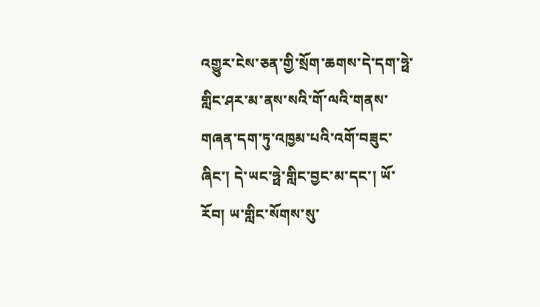འགྱུར་ངེས་ཅན་གྱི་སྲོག་ཆགས་དེ་དག་ཧྥེ་གླིང་ཤར་མ་ནས་སའི་གོ་ལའི་གནས་གཞན་དག་ཏུ་འཁྱམ་པའི་འགོ་བཟུང་ཞིང་། དེ་ཡང་ཧྥེ་གླིང་བྱང་མ་དང་། ཡོ་རོབ། ཡ་གླིང་སོགས་སུ་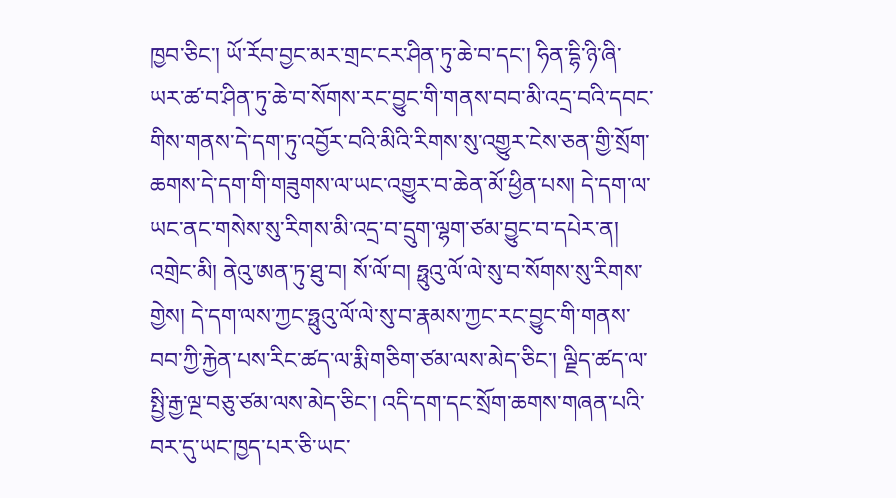ཁྱབ་ཅིང་། ཡོ་རོབ་བྱང་མར་གྲང་ངར་ཤིན་ཏུ་ཆེ་བ་དང་། ཧིན་དྷི་ཉི་ཞི་ཡར་ཚ་བ་ཤིན་ཏུ་ཆེ་བ་སོགས་རང་བྱུང་གི་གནས་བབ་མི་འདྲ་བའི་དབང་གིས་གནས་དེ་དག་ཏུ་འབྱོར་བའི་མིའི་རིགས་སུ་འགྱུར་ངེས་ཅན་གྱི་སྲོག་ཆགས་དེ་དག་གི་གཟུགས་ལ་ཡང་འགྱུར་བ་ཆེན་མོ་ཕྱིན་པས། དེ་དག་ལ་ཡང་ནང་གསེས་སུ་རིགས་མི་འདྲ་བ་དྲུག་ལྷག་ཙམ་བྱུང་བ་དཔེར་ན། འགྲེང་མི། ནེའུ་ཨན་ཏུ་ཐུ་བ། སོ་ལོ་བ། ཧྥུའུ་ལོ་ལེ་སུ་བ་སོགས་སུ་རིགས་གྱེས། དེ་དག་ལས་ཀྱང་ཧྥུའུ་ལོ་ལེ་སུ་བ་རྣམས་ཀྱང་རང་བྱུང་གི་གནས་བབ་ཀྱི་རྐྱེན་པས་རིང་ཚད་ལ་རྨི་གཅིག་ཙམ་ལས་མེད་ཅིང་། ལྗིད་ཚད་ལ་སྤྱི་རྒྱ་ལྔ་བཅུ་ཙམ་ལས་མེད་ཅིང་། འདི་དག་དང་སྲོག་ཆགས་གཞན་པའི་བར་དུ་ཡང་ཁྱད་པར་ཅི་ཡང་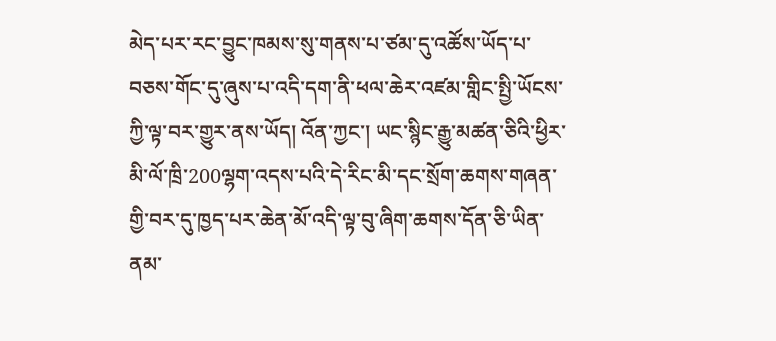མེད་པར་རང་བྱུང་ཁམས་སུ་གནས་པ་ཙམ་དུ་འཚོས་ཡོད་པ་བཅས་གོང་དུ་ཞུས་པ་འདི་དག་ནི་ཕལ་ཆེར་འཛམ་གླིང་སྤྱི་ཡོངས་ཀྱི་ལྟ་བར་གྱུར་ནས་ཡོད། འོན་ཀྱང་། ཡང་སྙིང་རྒྱུ་མཚན་ཅིའི་ཕྱིར་མི་ལོ་ཁྲི་200ལྷག་འདས་པའི་དེ་རིང་མི་དང་སྲོག་ཆགས་གཞན་གྱི་བར་དུ་ཁྱད་པར་ཆེན་མོ་འདི་ལྟ་བུ་ཞིག་ཆགས་དོན་ཅི་ཡིན་ནམ་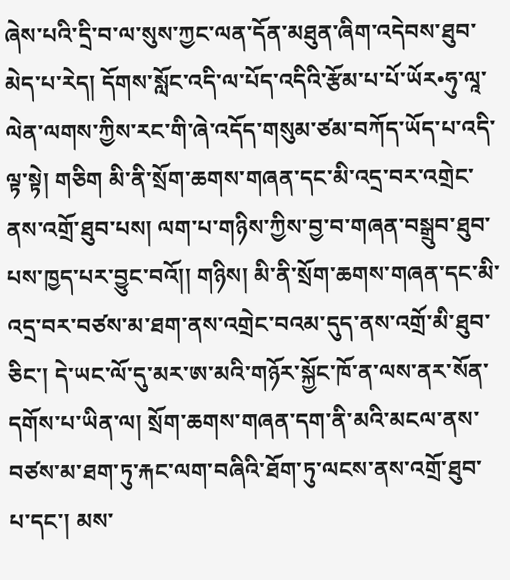ཞེས་པའི་དྲི་བ་ལ་སུས་ཀྱང་ལན་དོན་མཐུན་ཞིག་འདེབས་ཐུབ་མེད་པ་རེད། དོགས་སློང་འདི་ལ་པོད་འདིའི་རྩོམ་པ་པོ་ཡོར•ཧུ་ལཱ་ལེན་ལགས་ཀྱིས་རང་གི་ཞེ་འདོད་གསུམ་ཙམ་བཀོད་ཡོད་པ་འདི་ལྟ་སྟེ། གཅིག མི་ནི་སྲོག་ཆགས་གཞན་དང་མི་འདྲ་བར་འགྲེང་ནས་འགྲོ་ཐུབ་པས། ལག་པ་གཉིས་ཀྱིས་བྱ་བ་གཞན་བསྒྲུབ་ཐུབ་པས་ཁྱད་པར་བྱུང་བའོ།། གཉིས། མི་ནི་སྲོག་ཆགས་གཞན་དང་མི་འདྲ་བར་བཙས་མ་ཐག་ནས་འགྲེང་བའམ་དུད་ནས་འགྲོ་མི་ཐུབ་ཅིང་། དེ་ཡང་ལོ་དུ་མར་ཨ་མའི་གཉོར་སྐྱོང་ཁོ་ན་ལས་ནར་སོན་དགོས་པ་ཡིན་ལ། སྲོག་ཆགས་གཞན་དག་ནི་མའི་མངལ་ནས་བཙས་མ་ཐག་ཏུ་རྐང་ལག་བཞིའི་ཐོག་ཏུ་ལངས་ནས་འགྲོ་ཐུབ་པ་དང་། མས་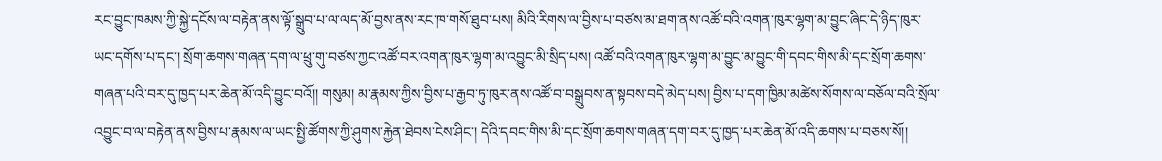རང་བྱུང་ཁམས་ཀྱི་སྐྱེ་དངོས་ལ་བརྟེན་ནས་ལྟོ་སྒྲུབ་པ་ལ་ལད་མོ་བྱས་ནས་རང་ཁ་གསོ་ཐུབ་པས། མིའི་རིགས་ལ་བྱིས་པ་བཙས་མ་ཐག་ནས་འཚོ་བའི་འགན་ཁུར་ལྷག་མ་བྱུང་ཞིང་དེ་ཉིད་ཁུར་ཡང་དགོས་པ་དང་། སྲོག་ཆགས་གཞན་དག་ལ་ཕྲུ་གུ་བཙས་ཀྱང་འཚོ་བར་འགན་ཁུར་ལྷག་མ་འབྱུང་མི་སྲིད་པས། འཚོ་བའི་འགན་ཁུར་ལྷག་མ་བྱུང་མ་བྱུང་གི་དབང་གིས་མི་དང་སྲོག་ཆགས་གཞན་པའི་བར་དུ་ཁྱད་པར་ཆེན་མོ་འདི་བྱུང་བའོ།། གསུམ། མ་རྣམས་ཀྱིས་བྱིས་པ་རྒྱབ་ཏུ་ཁུར་ནས་འཚོ་བ་བསྒྲུབས་ན་སྟབས་བདེ་མེད་པས། བྱིས་པ་དག་ཁྱིམ་མཚེས་སོགས་ལ་བཅོལ་བའི་སྲོལ་འབྱུང་བ་ལ་བརྟེན་ནས་བྱིས་པ་རྣམས་ལ་ཡང་སྤྱི་ཚོགས་ཀྱི་ཤུགས་རྐྱེན་ཐེབས་ངེས་ཤིང་། དེའི་དབང་གིས་མི་དང་སྲོག་ཆགས་གཞན་དག་བར་དུ་ཁྱད་པར་ཆེན་མོ་འདི་ཆགས་པ་བཅས་སོ།།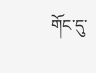གོང་དུ་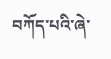བཀོད་པའི་ཞེ་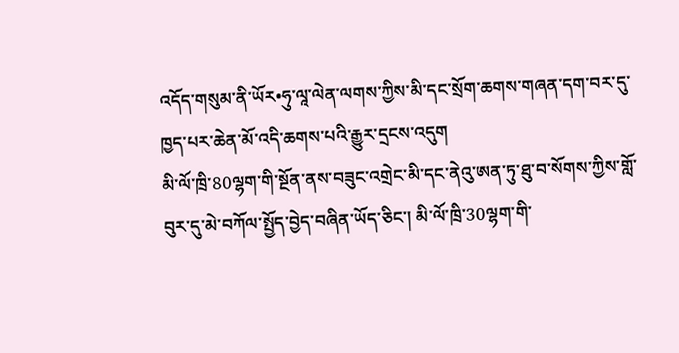འདོད་གསུམ་ནི་ཡོར•ཧུ་ལཱ་ལེན་ལགས་ཀྱིས་མི་དང་སྲོག་ཆགས་གཞན་དག་བར་དུ་ཁྱད་པར་ཆེན་མོ་འདི་ཆགས་པའི་རྒྱུར་དྲངས་འདུག
མི་ལོ་ཁྲི་80ལྷག་གི་སྔོན་ནས་བཟུང་འགྲེང་མི་དང་ནེའུ་ཨན་ཏུ་ཐུ་བ་སོགས་ཀྱིས་གློ་བུར་དུ་མེ་བཀོལ་སྤྱོད་བྱེད་བཞིན་ཡོད་ཅིང་། མི་ལོ་ཁྲི་30ལྷག་གི་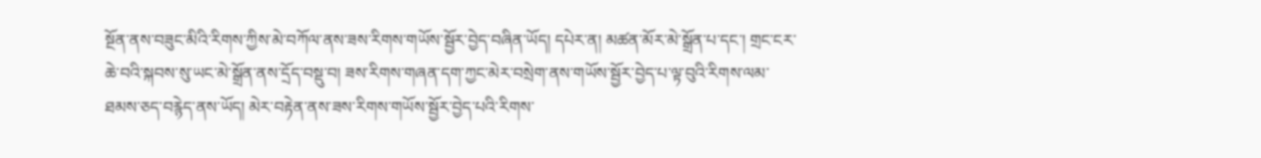སྔོན་ནས་བཟུང་མིའི་རིགས་ཀྱིས་མེ་བཀོལ་ནས་ཟས་རིགས་གཡོས་སྦྱོར་བྱེད་བཞིན་ཡོད། དཔེར་ན། མཚན་མོར་མེ་སྒྲོན་པ་དང་། གྲང་ངར་ཆེ་བའི་སྐབས་སུ་ཡང་མེ་སྒྲོན་ནས་དྲོད་བསྡུ་བ། ཟས་རིགས་གཞན་དག་ཀྱང་མེར་བསྲེག་ནས་གཡོས་སྦྱོར་བྱེད་པ་ལྟ་བུའི་རིགས་ལམ་ཐམས་ཅད་བརྙེད་ནས་ཡོད། མེར་བརྟེན་ནས་ཟས་རིགས་གཡོས་སྦྱོར་བྱེད་པའི་རིགས་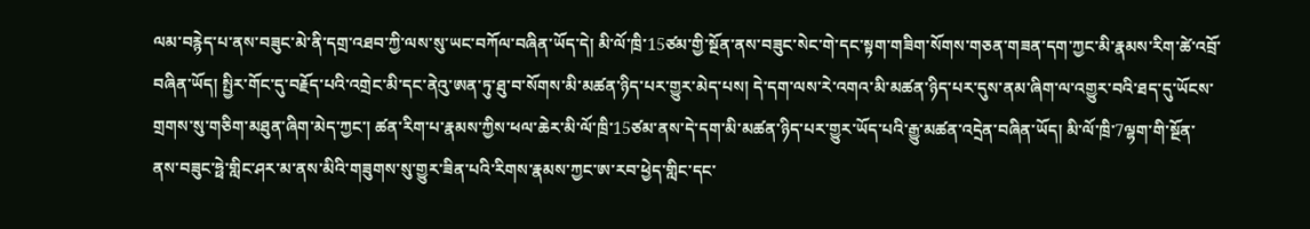ལམ་བརྙེད་པ་ནས་བཟུང་མེ་ནི་དགྲ་འཐབ་ཀྱི་ལས་སུ་ཡང་བཀོལ་བཞིན་ཡོད་དེ། མི་ལོ་ཁྲི་15ཙམ་གྱི་སྔོན་ནས་བཟུང་སེང་གེ་དང་སྟག་གཟིག་སོགས་གཅན་གཟན་དག་ཀྱང་མི་རྣམས་རིག་ཚེ་འབྲོ་བཞིན་ཡོད། སྤྱིར་གོང་དུ་བརྗོད་པའི་འགྲེང་མི་དང་ནེའུ་ཨན་ཏུ་ཐུ་བ་སོགས་མི་མཚན་ཉིད་པར་གྱུར་མེད་པས། དེ་དག་ལས་རེ་འགའ་མི་མཚན་ཉིད་པར་དུས་ནམ་ཞིག་ལ་འགྱུར་བའི་ཐད་དུ་ཡོངས་གྲགས་སུ་གཅིག་མཐུན་ཞིག་མེད་ཀྱང་། ཚན་རིག་པ་རྣམས་ཀྱིས་ཕལ་ཆེར་མི་ལོ་ཁྲི་15ཙམ་ནས་དེ་དག་མི་མཚན་ཉིད་པར་གྱུར་ཡོད་པའི་རྒྱུ་མཚན་འདྲེན་བཞིན་ཡོད། མི་ལོ་ཁྲི་7ལྷག་གི་སྔོན་ནས་བཟུང་ཧྥེ་གླིང་ཤར་མ་ནས་མིའི་གཟུགས་སུ་གྱུར་ཟིན་པའི་རིགས་རྣམས་ཀྱང་ཨ་རབ་ཕྱེད་གླིང་དང་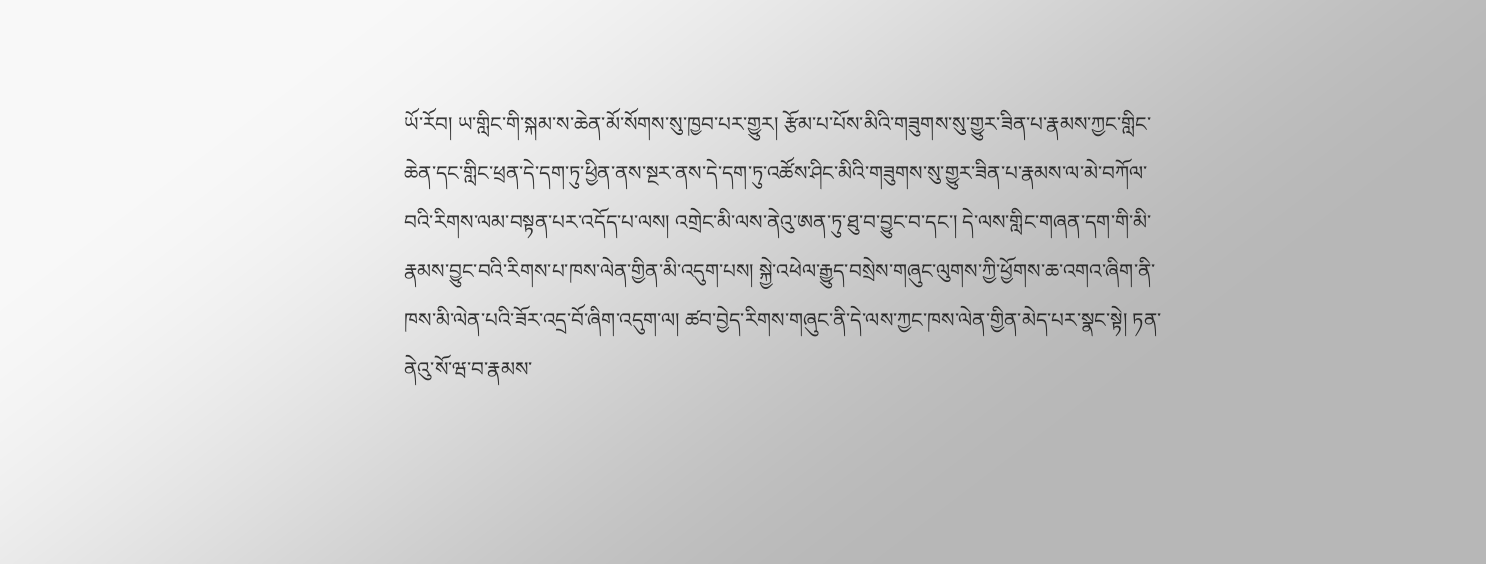ཡོ་རོབ། ཡ་གླིང་གི་སྐམ་ས་ཆེན་མོ་སོགས་སུ་ཁྱབ་པར་གྱུར། རྩོམ་པ་པོས་མིའི་གཟུགས་སུ་གྱུར་ཟིན་པ་རྣམས་ཀྱང་གླིང་ཆེན་དང་གླིང་ཕྲན་དེ་དག་ཏུ་ཕྱིན་ནས་སྔར་ནས་དེ་དག་ཏུ་འཚོས་ཤིང་མིའི་གཟུགས་སུ་གྱུར་ཟིན་པ་རྣམས་ལ་མེ་བཀོལ་བའི་རིགས་ལམ་བསྟན་པར་འདོད་པ་ལས། འགྲེང་མི་ལས་ནེའུ་ཨན་ཏུ་ཐུ་བ་བྱུང་བ་དང་། དེ་ལས་གླིང་གཞན་དག་གི་མི་རྣམས་བྱུང་བའི་རིགས་པ་ཁས་ལེན་གྱིན་མི་འདུག་པས། སྐྱེ་འཕེལ་རྒྱུད་བསྲེས་གཞུང་ལུགས་ཀྱི་ཕྱོགས་ཆ་འགའ་ཞིག་ནི་ཁས་མི་ལེན་པའི་ཟོར་འདྲ་བོ་ཞིག་འདུག་ལ། ཚབ་བྱེད་རིགས་གཞུང་ནི་དེ་ལས་ཀྱང་ཁས་ལེན་གྱིན་མེད་པར་སྣང་སྟེ། ཏན་ནེའུ་སོ་ཝ་བ་རྣམས་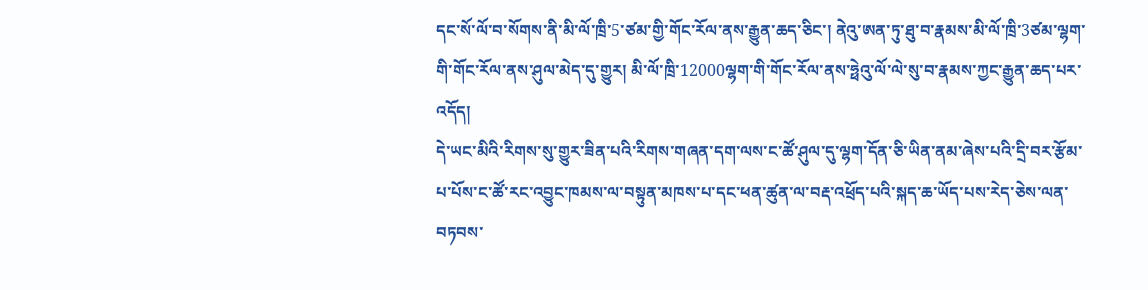དང་སོ་ལོ་བ་སོགས་ནི་མི་ལོ་ཁྲི་5་ཙམ་གྱི་གོང་རོལ་ནས་རྒྱུན་ཆད་ཅིང་། ནེའུ་ཨན་ཏུ་ཐུ་བ་རྣམས་མི་ལོ་ཁྲི་3ཙམ་ལྷག་གི་གོང་རོལ་ནས་ཤུལ་མེད་དུ་གྱུར། མི་ལོ་ཁྲི་12000ལྷག་གི་གོང་རོལ་ནས་ཧྥེའུ་ལོ་ལེ་སུ་བ་རྣམས་ཀྱང་རྒྱུན་ཆད་པར་འདོད།
དེ་ཡང་མིའི་རིགས་སུ་གྱུར་ཟིན་པའི་རིགས་གཞན་དག་ལས་ང་ཚོ་ཤུལ་དུ་ལྷག་དོན་ཅི་ཡིན་ནམ་ཞེས་པའི་དྲི་བར་རྩོམ་པ་པོས་ང་ཚོ་རང་འབྱུང་ཁམས་ལ་བསྟུན་མཁས་པ་དང་ཕན་ཚུན་ལ་བརྡ་འཕྲོད་པའི་སྐད་ཆ་ཡོད་པས་རེད་ཅེས་ལན་བཏབས་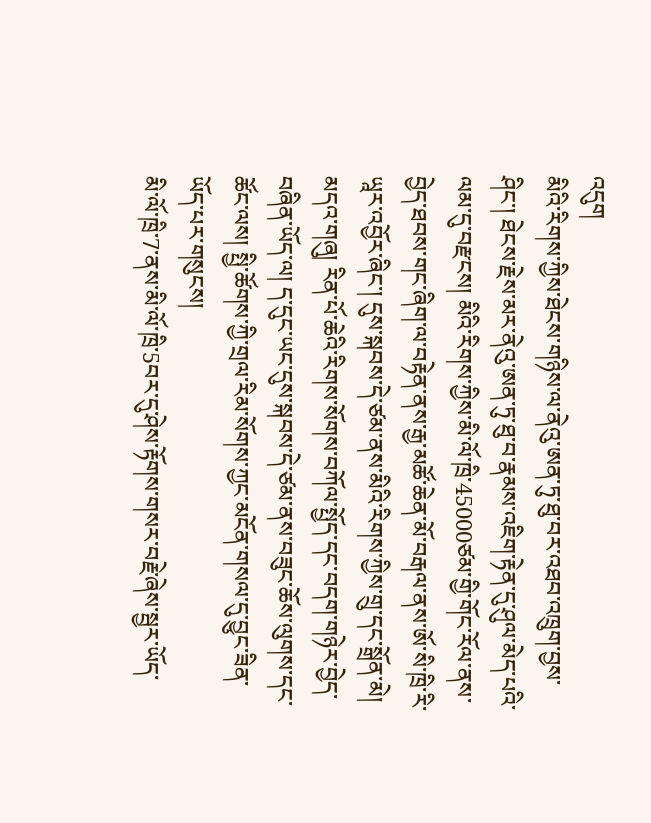འདུག
མིའི་རིགས་ཀྱིས་ཐེངས་གཉིས་ལ་ནེའུ་ཨན་ཏུ་ཐུ་བར་འཐབ་འཁྲུག་བྱས་ཤིང་། ཐེངས་རྗེས་མར་ནེའུ་ཨན་ཏུ་ཐུ་བ་རྣམས་འཇིག་རྟེན་དུ་ཤུལ་མེད་པའི་ལམ་དུ་བརྫངས། མིའི་རིགས་ཀྱིས་མི་ལོ་ཁྲི་45000ཙམ་གྱི་གོང་རོལ་ནས་བྱེད་ཐབས་གང་ཞིག་ལ་བརྟེན་ནས་རྒྱ་མཚོ་ཆེན་མོ་བརྒལ་ནས་ཨོ་སི་ཁྲི་རི་ཡཱར་འབྱོར་ཞིང་། དུས་སྐབས་དེ་ཙམ་ནས་མིའི་རིགས་ཀྱིས་གྲུ་དང་སྒྲོན་མེ། མདའ་གཞུ། རིན་པོ་ཆེའི་རིགས་སོགས་བཀོལ་སྤྱོད་དང་བདག་གཉེར་བྱེད་བཞིན་ཡོད་ལ། ད་དུང་ཡང་དུས་སྐབས་དེ་ཙམ་ནས་བཟུང་ཆོས་ལུགས་དང་ཚོང་ལས། སྤྱི་ཚོགས་ཀྱི་གྲལ་རིམ་སོགས་ཀྱང་མངོན་གསལ་དུ་བྱུང་ཟིན་ཡོད་པར་གསུངས།
མི་ལོ་ཁྲི་7་ནས་མི་ལོ་ཁྲི་5བར་དུ་ཤེས་རྟོགས་གསར་བརྗེ་ཞེས་སྦྱར་ཡོད་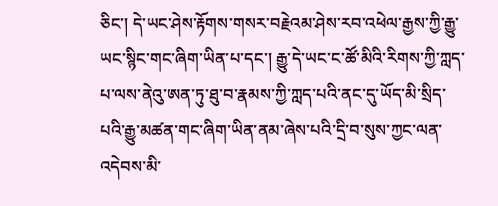ཅིང་། དེ་ཡང་ཤེས་རྟོགས་གསར་བརྗེའམ་ཤེས་རབ་འཕེལ་རྒྱས་ཀྱི་རྒྱུ་ཡང་སྙིང་གང་ཞིག་ཡིན་པ་དང་། རྒྱུ་དེ་ཡང་ང་ཚོ་མིའི་རིགས་ཀྱི་ཀླད་པ་ལས་ནེའུ་ཨན་ཏུ་ཐུ་བ་རྣམས་ཀྱི་ཀླད་པའི་ནང་དུ་ཡོད་མི་སྲིད་པའི་རྒྱུ་མཚན་གང་ཞིག་ཡིན་ནམ་ཞེས་པའི་དྲི་བ་སུས་ཀྱང་ལན་འདེབས་མི་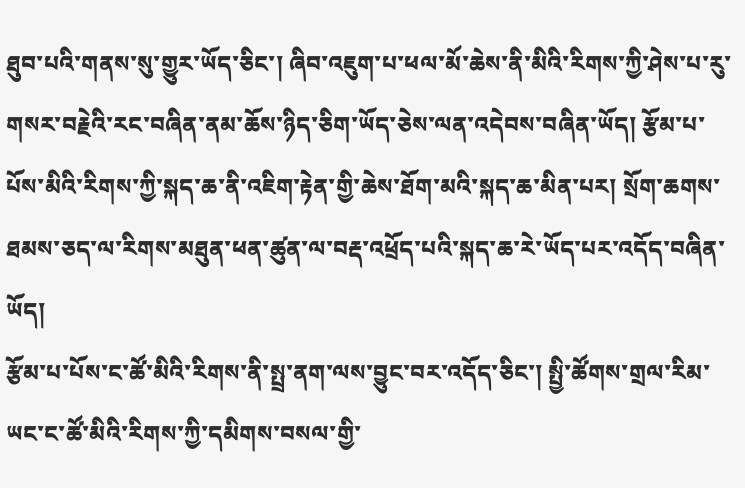ཐུབ་པའི་གནས་སུ་གྱུར་ཡོད་ཅིང་། ཞིབ་འཇུག་པ་ཕལ་མོ་ཆེས་ནི་མིའི་རིགས་ཀྱི་ཤེས་པ་རུ་གསར་བརྗེའི་རང་བཞིན་ནམ་ཆོས་ཉིད་ཅིག་ཡོད་ཅེས་ལན་འདེབས་བཞིན་ཡོད། རྩོམ་པ་པོས་མིའི་རིགས་ཀྱི་སྐད་ཆ་ནི་འཇིག་རྟེན་གྱི་ཆེས་ཐོག་མའི་སྐད་ཆ་མིན་པར། སྲོག་ཆགས་ཐམས་ཅད་ལ་རིགས་མཐུན་ཕན་ཚུན་ལ་བརྡ་འཕྲོད་པའི་སྐད་ཆ་རེ་ཡོད་པར་འདོད་བཞིན་ཡོད།
རྩོམ་པ་པོས་ང་ཚོ་མིའི་རིགས་ནི་སྤྲ་ནག་ལས་བྱུང་བར་འདོད་ཅིང་། སྤྱི་ཚོགས་གྲལ་རིམ་ཡང་ང་ཚོ་མིའི་རིགས་ཀྱི་དམིགས་བསལ་གྱི་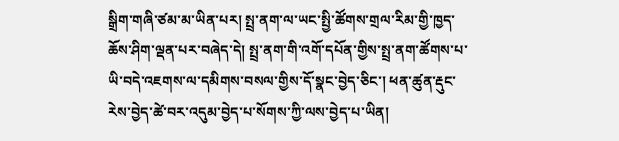སྒྲིག་གཞི་ཙམ་མ་ཡིན་པར། སྤྲ་ནག་ལ་ཡང་སྤྱི་ཚོགས་གྲལ་རིམ་གྱི་ཁྱད་ཆོས་ཤིག་ལྡན་པར་བཞེད་དེ། སྤྲ་ནག་གི་འགོ་དཔོན་གྱིས་སྤྲ་ནག་ཚོགས་པ་ཡི་བདེ་འཇགས་ལ་དམིགས་བསལ་གྱིས་དོ་སྣང་བྱེད་ཅིང་། ཕན་ཚུན་རྡུང་རེས་བྱེད་ཚེ་བར་འདུམ་བྱེད་པ་སོགས་ཀྱི་ལས་བྱེད་པ་ཡིན།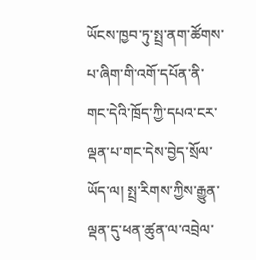ཡོངས་ཁྱབ་ཏུ་སྤྲ་ནག་ཚོགས་པ་ཞིག་གི་འགོ་དཔོན་ནི་གང་དེའི་ཁྲོད་ཀྱི་དཔའ་ངར་ལྡན་པ་གང་དེས་བྱེད་སྲོལ་ཡོད་ལ། སྤྲ་རིགས་ཀྱིས་རྒྱུན་ལྡན་དུ་ཕན་ཚུན་ལ་འབྲེལ་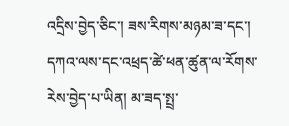འདྲིས་བྱེད་ཅིང་། ཟས་རིགས་མཉམ་ཟ་དང་། དཀའ་ལས་དང་འཕྲད་ཚེ་ཕན་ཚུན་ལ་རོགས་རེས་བྱེད་པ་ཡིན། མ་ཟད་སྤྲ་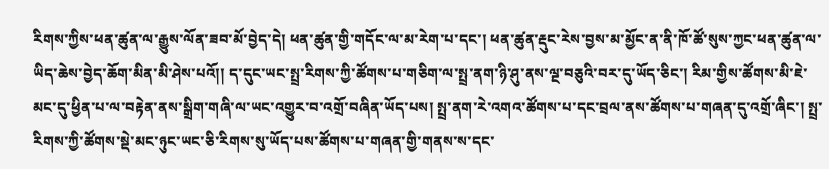རིགས་ཀྱིས་ཕན་ཚུན་ལ་རྒྱུས་ལོན་ཟབ་མོ་བྱེད་དེ། ཕན་ཚུན་གྱི་གདོང་ལ་མ་རེག་པ་དང་། ཕན་ཚུན་རྡུང་རེས་བྱས་མ་མྱོང་ན་ནི་ཁོ་ཚོ་སུས་ཀྱང་ཕན་ཚུན་ལ་ཡིད་ཆེས་བྱེད་ཆོག་མིན་མི་ཤེས་པའོ།། ད་དུང་ཡང་སྤྲ་རིགས་ཀྱི་ཚོགས་པ་གཅིག་ལ་སྤྲ་ནག་ཉི་ཤུ་ནས་ལྔ་བཅུའི་བར་དུ་ཡོད་ཅིང་། རིམ་གྱིས་ཚོགས་མི་ཇེ་མང་དུ་ཕྱིན་པ་ལ་བརྟེན་ནས་སྒྲིག་གཞི་ལ་ཡང་འགྱུར་བ་འགྲོ་བཞིན་ཡོད་པས། སྤྲ་ནག་རེ་འགའ་ཚོགས་པ་དང་བྲལ་ནས་ཚོགས་པ་གཞན་དུ་འགྲོ་ཞིང་། སྤྲ་རིགས་ཀྱི་ཚོགས་སྡེ་མང་ཉུང་ཡང་ཅི་རིགས་སུ་ཡོད་པས་ཚོགས་པ་གཞན་གྱི་གནས་ས་དང་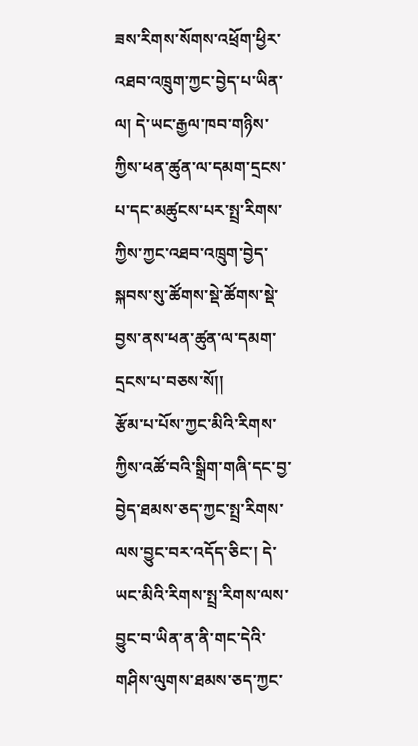ཟས་རིགས་སོགས་འཕྲོག་ཕྱིར་འཐབ་འཁྲུག་ཀྱང་བྱེད་པ་ཡིན་ལ། དེ་ཡང་རྒྱལ་ཁབ་གཉིས་ཀྱིས་ཕན་ཚུན་ལ་དམག་དྲངས་པ་དང་མཚུངས་པར་སྤྲ་རིགས་ཀྱིས་ཀྱང་འཐབ་འཁྲུག་བྱེད་སྐབས་སུ་ཚོགས་སྡེ་ཚོགས་སྡེ་བྱས་ནས་ཕན་ཚུན་ལ་དམག་དྲངས་པ་བཅས་སོ།།
རྩོམ་པ་པོས་ཀྱང་མིའི་རིགས་ཀྱིས་འཚོ་བའི་སྒྲིག་གཞི་དང་བྱ་བྱེད་ཐམས་ཅད་ཀྱང་སྤྲ་རིགས་ལས་བྱུང་བར་འདོད་ཅིང་། དེ་ཡང་མིའི་རིགས་སྤྲ་རིགས་ལས་བྱུང་བ་ཡིན་ན་ནི་གང་དེའི་གཤིས་ལུགས་ཐམས་ཅད་ཀྱང་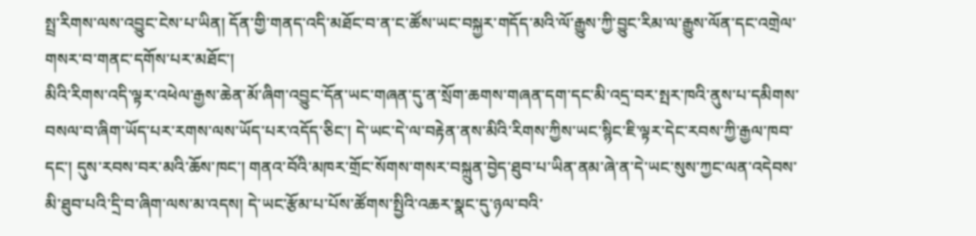སྤྲ་རིགས་ལས་འབྱུང་ངེས་པ་ཡིན། དོན་གྱི་གནད་འདི་མཐོང་བ་ན་ང་ཚོས་ཡང་བསྐྱར་གདོད་མའི་ལོ་རྒྱུས་ཀྱི་བྱུང་རིམ་ལ་རྒྱུས་ལོན་དང་འགྲེལ་གསར་བ་གནང་དགོས་པར་མཐོང་།
མིའི་རིགས་འདི་ལྟར་འཕེལ་རྒྱས་ཆེན་མོ་ཞིག་འབྱུང་དོན་ཡང་གཞན་དུ་ན་སྲོག་ཆགས་གཞན་དག་དང་མི་འདྲ་བར་སྤར་ཁའི་ནུས་པ་དམིགས་བསལ་བ་ཞིག་ཡོད་པར་རགས་ལས་ཡོད་པར་འདོད་ཅིང་། དེ་ཡང་དེ་ལ་བརྟེན་ནས་མིའི་རིགས་ཀྱིས་ཡང་སྙིང་ཇི་ལྟར་དེང་རབས་ཀྱི་རྒྱལ་ཁབ་དང་། དུས་རབས་བར་མའི་ཆོས་ཁང་། གནའ་བོའི་མཁར་གྲོང་སོགས་གསར་བསྐྲུན་བྱེད་ཐུབ་པ་ཡིན་ནམ་ཞེ་ན་དེ་ཡང་སུས་ཀྱང་ལན་འདེབས་མི་ཐུབ་པའི་དྲི་བ་ཞིག་ལས་མ་འདས། དེ་ཡང་རྩོམ་པ་པོས་ཚོགས་སྤྱིའི་འཆར་སྣང་དུ་ཉལ་བའི་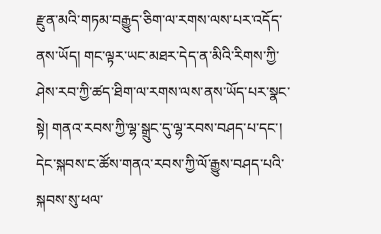རྫུན་མའི་གཏམ་བརྒྱུད་ཅིག་ལ་རགས་ལས་པར་འདོད་ནས་ཡོད། གང་ལྟར་ཡང་མཐར་དེད་ན་མིའི་རིགས་ཀྱི་ཤེས་རབ་ཀྱི་ཚད་ཐིག་ལ་རགས་ལས་ནས་ཡོད་པར་སྣང་སྟེ། གནའ་རབས་ཀྱི་ལྷ་སྒྲུང་དུ་ལྷ་རབས་བཤད་པ་དང་། དེང་སྐབས་ང་ཚོས་གནའ་རབས་ཀྱི་ལོ་རྒྱུས་བཤད་པའི་སྐབས་སུ་ཕལ་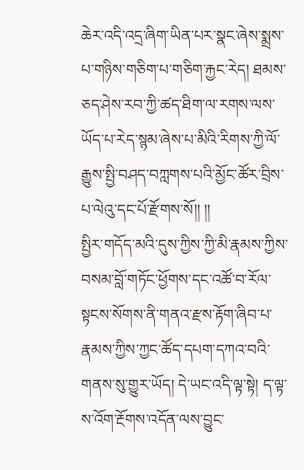ཆེར་འདི་འདྲ་ཞིག་ཡིན་པར་སྣང་ཞེས་སྨྲས་པ་གཉིས་གཅིག་པ་གཅིག་རྐྱང་རེད། ཐམས་ཅད་ཤེས་རབ་ཀྱི་ཚད་ཐིག་ལ་རགས་ལས་ཡོད་པ་རེད་སྙམ་ཞེས་པ་མིའི་རིགས་ཀྱི་ལོ་རྒྱུས་སྤྱི་བཤད་བཀླགས་པའི་མྱོང་ཚོར་བྲིས་པ་ལེའུ་དང་པོ་རྫོགས་སོ།། །།
སྤྱིར་གདོད་མའི་དུས་ཀྱིས་ཀྱི་མི་རྣམས་ཀྱིས་བསམ་བློ་གཏོང་ཕྱོགས་དང་འཚོ་བ་རོལ་སྟངས་སོགས་ནི་གནའ་རྫས་རྟོག་ཞིབ་པ་རྣམས་ཀྱིས་ཀྱང་ཚོད་དཔག་དཀའ་བའི་གནས་སུ་གྱུར་ཡོད། དེ་ཡང་འདི་ལྟ་སྟེ། ད་ལྟ་ས་འོག་རྔོགས་འདོན་ལས་བྱུང་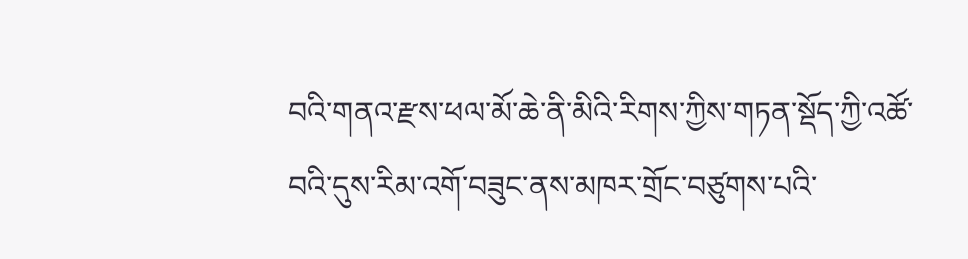བའི་གནའ་རྫས་ཕལ་མོ་ཆེ་ནི་མིའི་རིགས་ཀྱིས་གཏན་སྡོད་ཀྱི་འཚོ་བའི་དུས་རིམ་འགོ་བཟུང་ནས་མཁར་གྲོང་བཙུགས་པའི་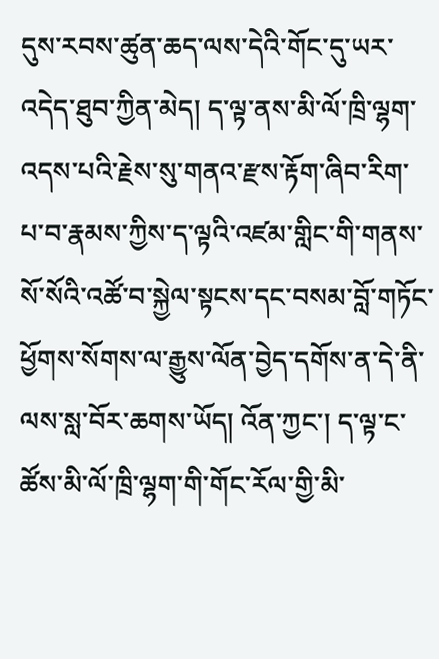དུས་རབས་ཚུན་ཆད་ལས་དེའི་གོང་དུ་ཡར་འདེད་ཐུབ་ཀྱིན་མེད། ད་ལྟ་ནས་མི་ལོ་ཁྲི་ལྷག་འདས་པའི་རྗེས་སུ་གནའ་རྫས་རྟོག་ཞིབ་རིག་པ་བ་རྣམས་ཀྱིས་ད་ལྟའི་འཛམ་གླིང་གི་གནས་སོ་སོའི་འཚོ་བ་སྐྱེལ་སྟངས་དང་བསམ་བློ་གཏོང་ཕྱོགས་སོགས་ལ་རྒྱུས་ལོན་བྱེད་དགོས་ན་དེ་ནི་ལས་སླ་བོར་ཆགས་ཡོད། འོན་ཀྱང་། ད་ལྟ་ང་ཚོས་མི་ལོ་ཁྲི་ལྷག་གི་གོང་རོལ་གྱི་མི་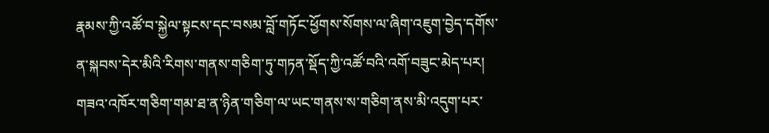རྣམས་ཀྱི་འཚོ་བ་སྐྱེལ་སྟངས་དང་བསམ་བློ་གཏོང་ཕྱོགས་སོགས་ལ་ཞིག་འཇུག་བྱེད་དགོས་ན་སྐབས་དེར་མིའི་རིགས་གནས་གཅིག་ཏུ་གཏན་སྡོད་ཀྱི་འཚོ་བའི་འགོ་བཟུང་མེད་པར། གཟའ་འཁོར་གཅིག་གམ་ཐ་ན་ཉིན་གཅིག་ལ་ཡང་གནས་ས་གཅིག་ནས་མི་འདུག་པར་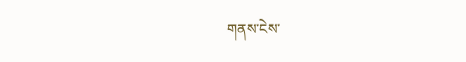གནས་ངེས་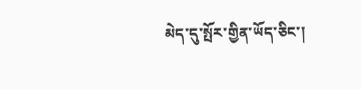མེད་དུ་སྤོར་གྱིན་ཡོད་ཅིང་།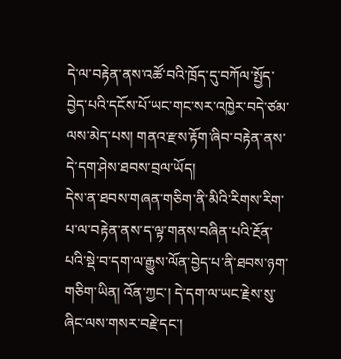དེ་ལ་བརྟེན་ནས་འཚོ་བའི་ཁྲོད་དུ་བཀོལ་སྤྱོད་བྱེད་པའི་དངོས་པོ་ཡང་གང་སར་འཁྱེར་བདེ་ཙམ་ལས་མེད་པས། གནའ་རྫས་རྟོག་ཞིབ་བརྟེན་ནས་དེ་དག་ཤེས་ཐབས་བྲལ་ཡོད།
དེས་ན་ཐབས་གཞན་གཅིག་ནི་མིའི་རིགས་རིག་པ་ལ་བརྟེན་ནས་ད་ལྟ་གནས་བཞིན་པའི་རྔོན་པའི་སྡེ་བ་དག་ལ་རྒྱུས་ལོན་བྱེད་པ་ནི་ཐབས་ཉག་གཅིག་ཡིན། འོན་ཀྱང་། དེ་དག་ལ་ཡང་རྗེས་སུ་ཞིང་ལས་གསར་བརྗེ་དང་།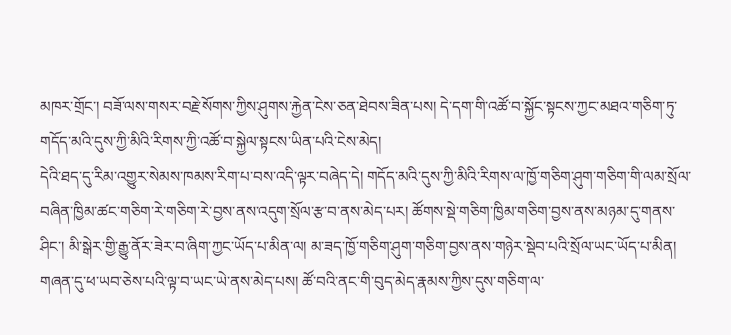མཁར་གྲོང་། བཟོ་ལས་གསར་བརྗེ་སོགས་ཀྱིས་ཤུགས་རྐྱེན་ངེས་ཅན་ཐེབས་ཟིན་པས། དེ་དག་གི་འཚོ་བ་སྐྱོང་སྟངས་ཀྱང་མཐའ་གཅིག་ཏུ་གདོད་མའི་དུས་ཀྱི་མིའི་རིགས་ཀྱི་འཚོ་བ་སྐྱེལ་སྟངས་ཡིན་པའི་ངེས་མེད།
དེའི་ཐད་དུ་རིམ་འགྱུར་སེམས་ཁམས་རིག་པ་བས་འདི་ལྟར་བཞེད་དེ། གདོད་མའི་དུས་ཀྱི་མིའི་རིགས་ལ་ཁྱོ་གཅིག་ཤུག་གཅིག་གི་ལམ་སྲོལ་བཞིན་ཁྱིམ་ཚང་གཅིག་རེ་གཅིག་རེ་བྱས་ནས་འདུག་སྲོལ་རྩ་བ་ནས་མེད་པར། ཚོགས་སྡེ་གཅིག་ཁྱིམ་གཅིག་བྱས་ནས་མཉམ་དུ་གནས་ཤིང་། མི་སྒེར་གྱི་རྒྱུ་ནོར་ཟེར་བ་ཞིག་ཀྱང་ཡོད་པ་མིན་ལ། མ་ཟད་ཁྱོ་གཅིག་ཤུག་གཅིག་བྱས་ནས་གཉེར་སྡེབ་པའི་སྲོལ་ཡང་ཡོད་པ་མིན། གཞན་དུ་ཕ་ཡབ་ཅེས་པའི་ལྟ་བ་ཡང་ཡེ་ནས་མེད་པས། ཚོ་བའི་ནང་གི་བུད་མེད་རྣམས་ཀྱིས་དུས་གཅིག་ལ་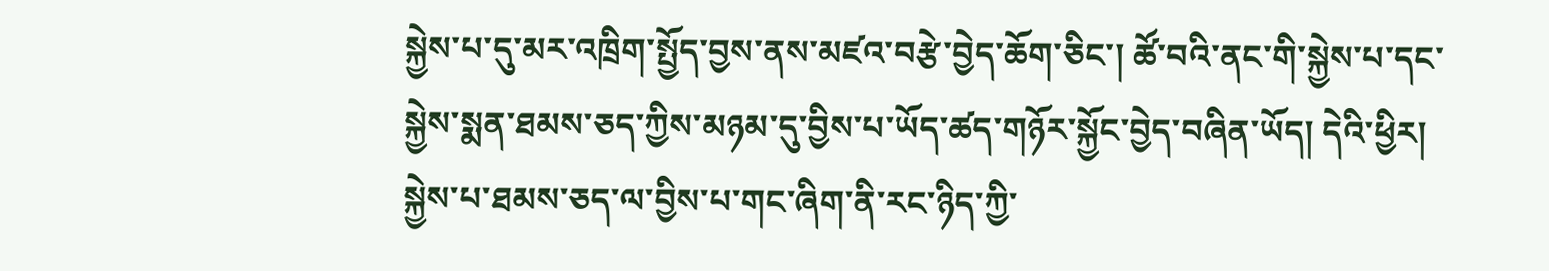སྐྱེས་པ་དུ་མར་འཁྲིག་སྤྱོད་བྱས་ནས་མཛའ་བརྩེ་བྱེད་ཆོག་ཅིང་། ཚོ་བའི་ནང་གི་སྐྱེས་པ་དང་སྐྱེས་སྨན་ཐམས་ཅད་ཀྱིས་མཉམ་དུ་བྱིས་པ་ཡོད་ཚད་གཉོར་སྐྱོང་བྱེད་བཞིན་ཡོད། དེའི་ཕྱིར། སྐྱེས་པ་ཐམས་ཅད་ལ་བྱིས་པ་གང་ཞིག་ནི་རང་ཉིད་ཀྱི་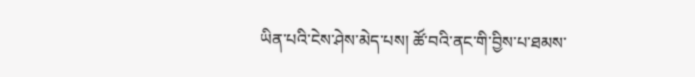ཡིན་པའི་ངེས་ཤེས་མེད་པས། ཚོ་བའི་ནང་གི་བྱིས་པ་ཐམས་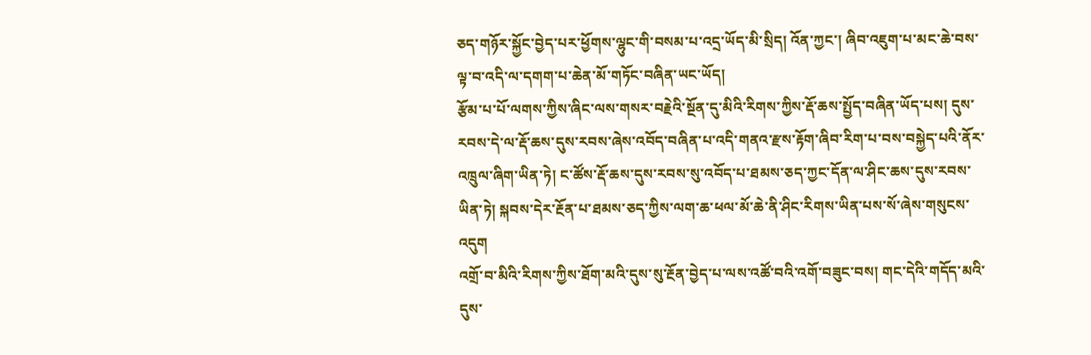ཅད་གཉོར་སྐྱོང་བྱེད་པར་ཕྱོགས་ལྷུང་གི་བསམ་པ་འདྲ་ཡོད་མི་སྲིད། འོན་ཀྱང་། ཞིབ་འཇུག་པ་མང་ཆེ་བས་ལྟ་བ་འདི་ལ་དགག་པ་ཆེན་མོ་གཏོང་བཞིན་ཡང་ཡོད།
རྩོམ་པ་པོ་ལགས་ཀྱིས་ཞིང་ལས་གསར་བརྗེའི་སྔོན་དུ་མིའི་རིགས་ཀྱིས་རྡོ་ཆས་སྤྱོད་བཞིན་ཡོད་པས། དུས་རབས་དེ་ལ་རྡོ་ཆས་དུས་རབས་ཞེས་འབོད་བཞིན་པ་འདི་གནའ་རྫས་རྟོག་ཞིབ་རིག་པ་བས་བསྐྱེད་པའི་ནོར་འཁྲུལ་ཞིག་ཡིན་ཏེ། ང་ཚོས་རྡོ་ཆས་དུས་རབས་སུ་འབོད་པ་ཐམས་ཅད་ཀྱང་དོན་ལ་ཤིང་ཆས་དུས་རབས་ཡིན་ཏེ། སྐབས་དེར་རྔོན་པ་ཐམས་ཅད་ཀྱིས་ལག་ཆ་ཕལ་མོ་ཆེ་ནི་ཤིང་རིགས་ཡིན་པས་སོ་ཞེས་གསུངས་འདུག
འགྲོ་བ་མིའི་རིགས་ཀྱིས་ཐོག་མའི་དུས་སུ་རྔོན་བྱེད་པ་ལས་འཚོ་བའི་འགོ་བཟུང་བས། གང་དེའི་གདོད་མའི་དུས་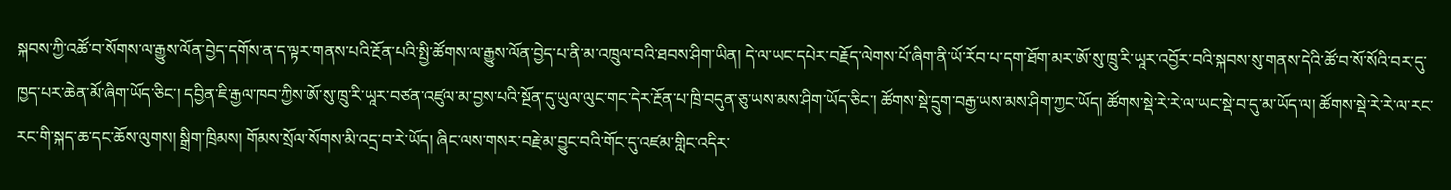སྐབས་ཀྱི་འཚོ་བ་སོགས་ལ་རྒྱུས་ལོན་བྱེད་དགོས་ན་ད་ལྟར་གནས་པའི་རྔོན་པའི་སྤྱི་ཚོགས་ལ་རྒྱུས་ལོན་བྱེད་པ་ནི་མ་འཁྲུལ་བའི་ཐབས་ཤིག་ཡིན། དེ་ལ་ཡང་དཔེར་བརྗོད་ལེགས་པོ་ཞིག་ནི་ཡོ་རོབ་པ་དག་ཐོག་མར་ཨོ་སུ་ཁྲུ་རི་ཡཱར་འབྱོར་བའི་སྐབས་སུ་གནས་དེའི་ཚོ་བ་སོ་སོའི་བར་དུ་ཁྱད་པར་ཆེན་མོ་ཞིག་ཡོད་ཅིང་། དབྱིན་ཇི་རྒྱལ་ཁབ་ཀྱིས་ཨོ་སུ་ཁྲུ་རི་ཡཱར་བཙན་འཛུལ་མ་བྱས་པའི་སྔོན་དུ་ཡུལ་ལུང་གང་དེར་རྔོན་པ་ཁྲི་བདུན་ཅུ་ཡས་མས་ཤིག་ཡོད་ཅིང་། ཚོགས་སྡེ་དྲུག་བརྒྱ་ཡས་མས་ཤིག་ཀྱང་ཡོད། ཚོགས་སྡེ་རེ་རེ་ལ་ཡང་སྡེ་བ་དུ་མ་ཡོད་ལ། ཚོགས་སྡེ་རེ་རེ་ལ་རང་རང་གི་སྐད་ཆ་དང་ཆོས་ལུགས། སྒྲིག་ཁྲིམས། གོམས་སྲོལ་སོགས་མི་འདྲ་བ་རེ་ཡོད། ཞིང་ལས་གསར་བརྗེ་མ་བྱུང་བའི་གོང་དུ་འཛམ་གླིང་འདིར་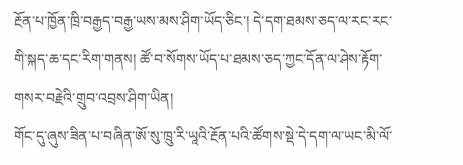རྔོན་པ་ཁྱོན་ཁྲི་བརྒྱད་བརྒྱ་ཡས་མས་ཤིག་ཡོད་ཅིང་། དེ་དག་ཐམས་ཅད་ལ་རང་རང་གི་སྐད་ཆ་དང་རིག་གནས། ཚོ་བ་སོགས་ཡོད་པ་ཐམས་ཅད་ཀྱང་དོན་ལ་ཤེས་རྟོག་གསར་བརྗེའི་གྲུབ་འབྲས་ཤིག་ཡིན།
གོང་དུ་ཞུས་ཟིན་པ་བཞིན་ཨོ་སུ་ཁྲུ་རི་ཡཱའི་རྔོན་པའི་ཚོགས་སྡེ་དེ་དག་ལ་ཡང་མི་ལོ་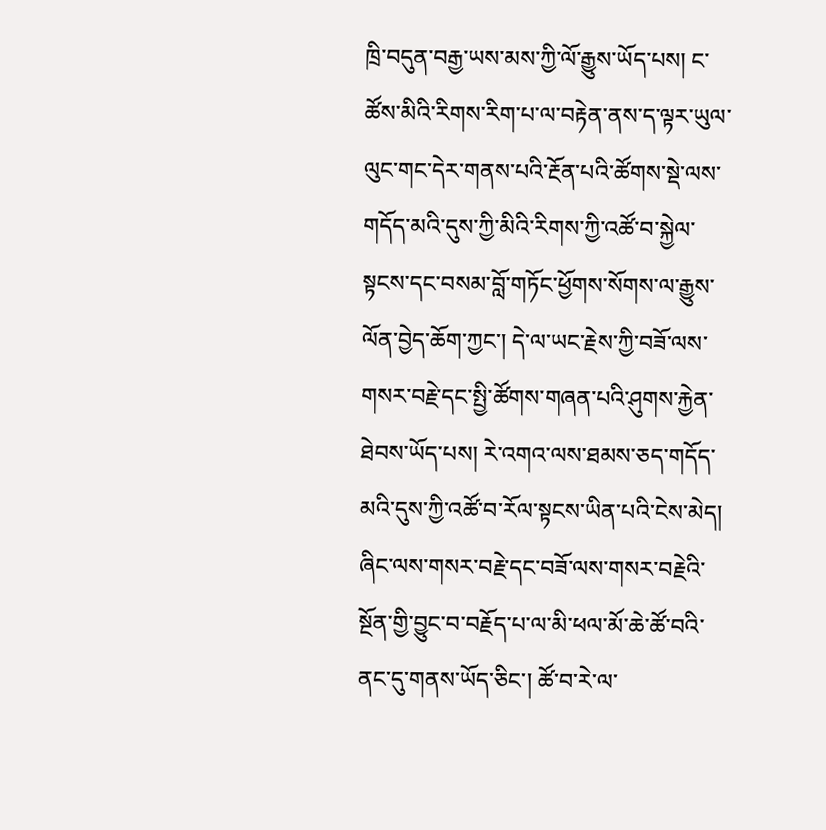ཁྲི་བདུན་བརྒྱ་ཡས་མས་ཀྱི་ལོ་རྒྱུས་ཡོད་པས། ང་ཚོས་མིའི་རིགས་རིག་པ་ལ་བརྟེན་ནས་ད་ལྟར་ཡུལ་ལུང་གང་དེར་གནས་པའི་རྔོན་པའི་ཚོགས་སྡེ་ལས་གདོད་མའི་དུས་ཀྱི་མིའི་རིགས་ཀྱི་འཚོ་བ་སྐྱེལ་སྟངས་དང་བསམ་བློ་གཏོང་ཕྱོགས་སོགས་ལ་རྒྱུས་ལོན་བྱེད་ཆོག་ཀྱང་། དེ་ལ་ཡང་རྗེས་ཀྱི་བཟོ་ལས་གསར་བརྗེ་དང་སྤྱི་ཚོགས་གཞན་པའི་ཤུགས་རྐྱེན་ཐེབས་ཡོད་པས། རེ་འགའ་ལས་ཐམས་ཅད་གདོད་མའི་དུས་ཀྱི་འཚོ་བ་རོལ་སྟངས་ཡིན་པའི་ངེས་མེད།
ཞིང་ལས་གསར་བརྗེ་དང་བཟོ་ལས་གསར་བརྗེའི་སྔོན་གྱི་བྱུང་བ་བརྗོད་པ་ལ་མི་ཕལ་མོ་ཆེ་ཚོ་བའི་ནང་དུ་གནས་ཡོད་ཅིང་། ཚོ་བ་རེ་ལ་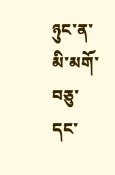ཉུང་ན་མི་མགོ་བཅུ་དང་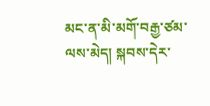མང་ན་མི་མགོ་བརྒྱ་ཙམ་ལས་མེད། སྐབས་དེར་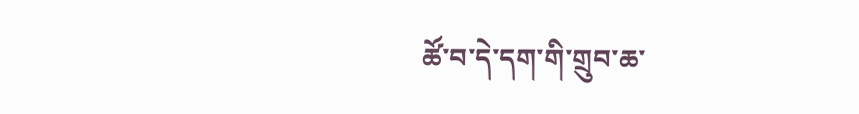ཚོ་བ་དེ་དག་གི་གྲུབ་ཆ་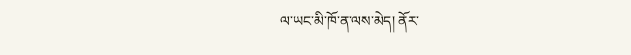ལ་ཡང་མི་ཁོ་ན་ལས་མེད། ནོར་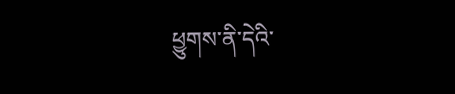ཕྱུགས་ནི་དེའི་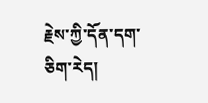རྗེས་ཀྱི་དོན་དག་ཅིག་རེད།